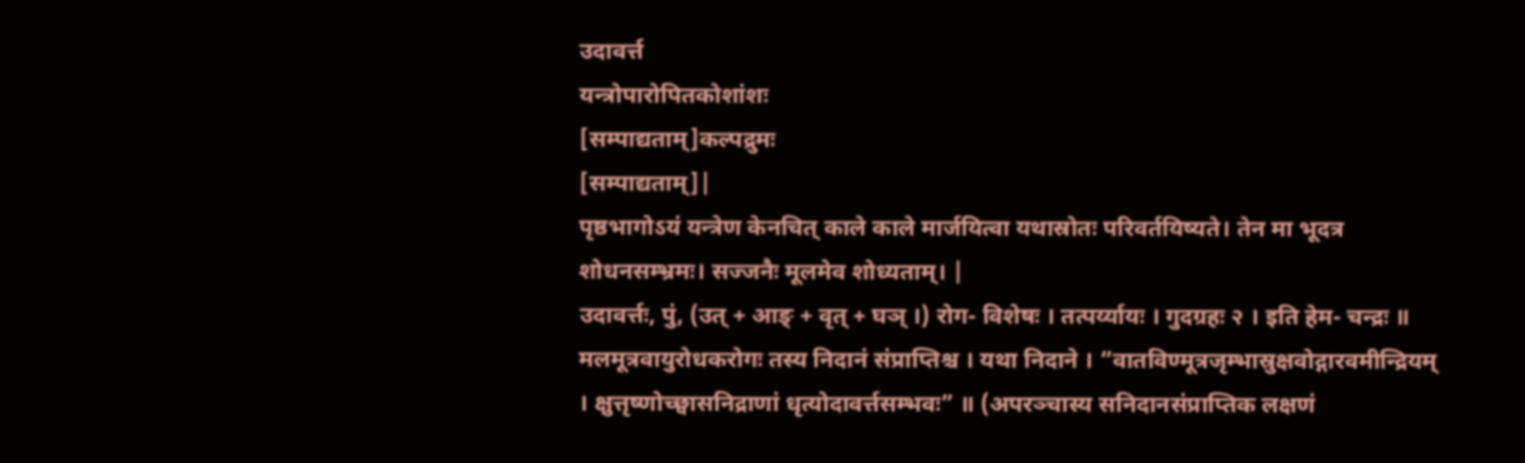उदावर्त्त
यन्त्रोपारोपितकोशांशः
[सम्पाद्यताम्]कल्पद्रुमः
[सम्पाद्यताम्]|
पृष्ठभागोऽयं यन्त्रेण केनचित् काले काले मार्जयित्वा यथास्रोतः परिवर्तयिष्यते। तेन मा भूदत्र शोधनसम्भ्रमः। सज्जनैः मूलमेव शोध्यताम्। |
उदावर्त्तः, पुं, (उत् + आङ् + वृत् + घञ् ।) रोग- विशेषः । तत्पर्य्यायः । गुदग्रहः २ । इति हेम- चन्द्रः ॥ मलमूत्रवायुरोधकरोगः तस्य निदानं संप्राप्तिश्च । यथा निदाने । “वातविण्मूत्रजृम्भास्रुक्षवोद्गारवमीन्द्रियम् । क्षुत्तृष्णोच्छ्वासनिद्राणां धृत्योदावर्त्तसम्भवः” ॥ (अपरञ्चास्य सनिदानसंप्राप्तिक लक्षणं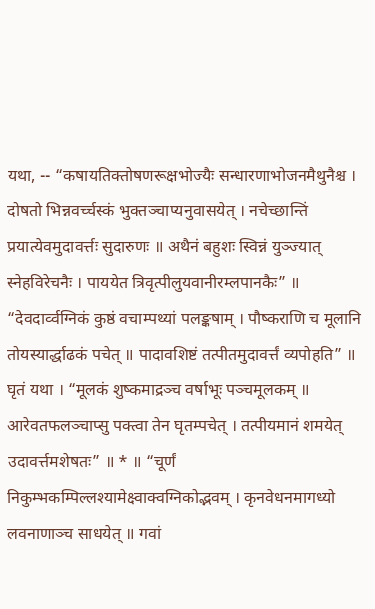यथा, -- “कषायतिक्तोषणरूक्षभोज्यैः सन्धारणाभोजनमैथुनैश्च । दोषतो भिन्नवर्च्चस्कं भुक्तञ्चाप्यनुवासयेत् । नचेच्छान्तिं प्रयात्येवमुदावर्त्तः सुदारुणः ॥ अथैनं बहुशः स्विन्नं युञ्ज्यात् स्नेहविरेचनैः । पाययेत त्रिवृत्पीलुयवानीरम्लपानकैः” ॥ “देवदार्व्वग्निकं कुष्ठं वचाम्पथ्यां पलङ्कषाम् । पौष्कराणि च मूलानि तोयस्यार्द्धाढकं पचेत् ॥ पादावशिष्टं तत्पीतमुदावर्त्तं व्यपोहति” ॥ घृतं यथा । “मूलकं शुष्कमाद्रञ्च वर्षाभूः पञ्चमूलकम् ॥ आरेवतफलञ्चाप्सु पक्त्वा तेन घृतम्पचेत् । तत्पीयमानं शमयेत् उदावर्त्तमशेषतः” ॥ * ॥ “चूर्णं निकुम्भकम्पिल्लश्यामेक्ष्वाक्वग्निकोद्भवम् । कृनवेधनमागध्यो लवनाणाञ्च साधयेत् ॥ गवां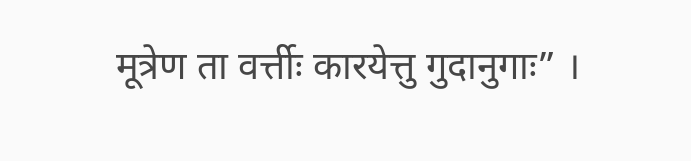मूत्रेण ता वर्त्तीः कारयेत्तु गुदानुगाः” ।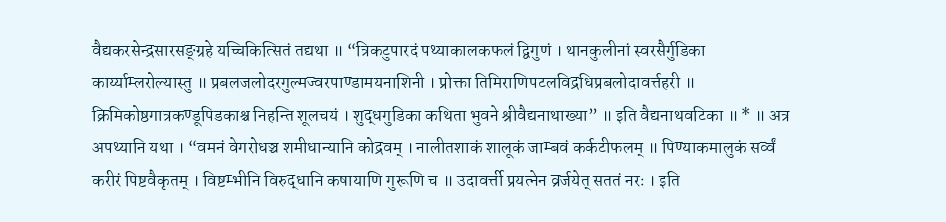वैद्यकरसेन्द्रसारसङ्ग्रहे यच्चिकित्सितं तद्यथा ॥ “त्रिकटुपारदं पथ्याकालकफलं द्विगुणं । थानकुलीनां स्वरसैर्गुडिका कार्य्याम्लरोल्यास्तु ॥ प्रबलजलोदरगुल्मज्वरपाण्डामयनाशिनी । प्रोक्ता तिमिराणिपटलविद्रधिप्रबलोदावर्त्तहरी ॥ क्रिमिकोष्ठगात्रकण्डूपिडकाश्च निहन्ति शूलचयं । शुद्धगुडिका कथिता भुवने श्रीवैद्यनाथाख्या” ॥ इति वैद्यनाथवटिका ॥ * ॥ अत्र अपथ्यानि यथा । “वमनं वेगरोधञ्च शमीधान्यानि कोद्रवम् । नालीतशाकं शालूकं जाम्बवं कर्कटीफलम् ॥ पिण्याकमालुकं सर्व्वं करीरं पिष्टवैकृतम् । विष्टम्भीनि विरुद्धानि कषायाणि गुरूणि च ॥ उदावर्त्ती प्रयत्नेन व्रर्जयेत् सततं नरः । इति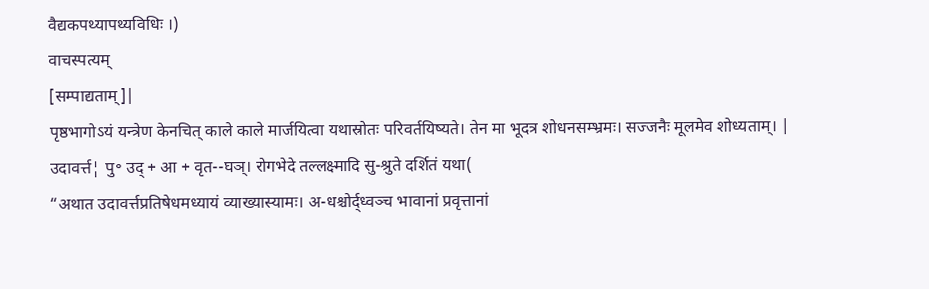वैद्यकपथ्यापथ्यविधिः ।)
वाचस्पत्यम्
[सम्पाद्यताम्]|
पृष्ठभागोऽयं यन्त्रेण केनचित् काले काले मार्जयित्वा यथास्रोतः परिवर्तयिष्यते। तेन मा भूदत्र शोधनसम्भ्रमः। सज्जनैः मूलमेव शोध्यताम्। |
उदावर्त्त¦ पु॰ उद् + आ + वृत--घञ्। रोगभेदे तल्लक्ष्मादि सु-श्रुते दर्शितं यथा(
“अथात उदावर्त्तप्रतिषेधमध्यायं व्याख्यास्यामः। अ-धश्चोर्द्ध्वञ्च भावानां प्रवृत्तानां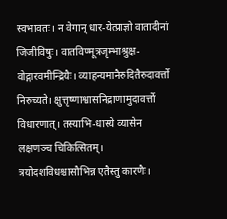स्वभावतः। न वेगान् धार-येत्प्राज्ञो वातादीनां जिजीविषुः। वातविण्मूत्रजृम्भाश्रुक्ष-वोद्गारवमीन्द्रियैः। व्याहन्यमानैरुदितैरुदावर्त्तो निरुच्यते। क्षुत्तृष्णाश्वासनिद्राणामुदावर्त्तो विधारणात्। तस्याभि-धास्ये व्यासेन लक्षणञ्च चिकित्सितम्। त्रयोदशविधश्चासौभिन्न एतैस्तु कारणैः।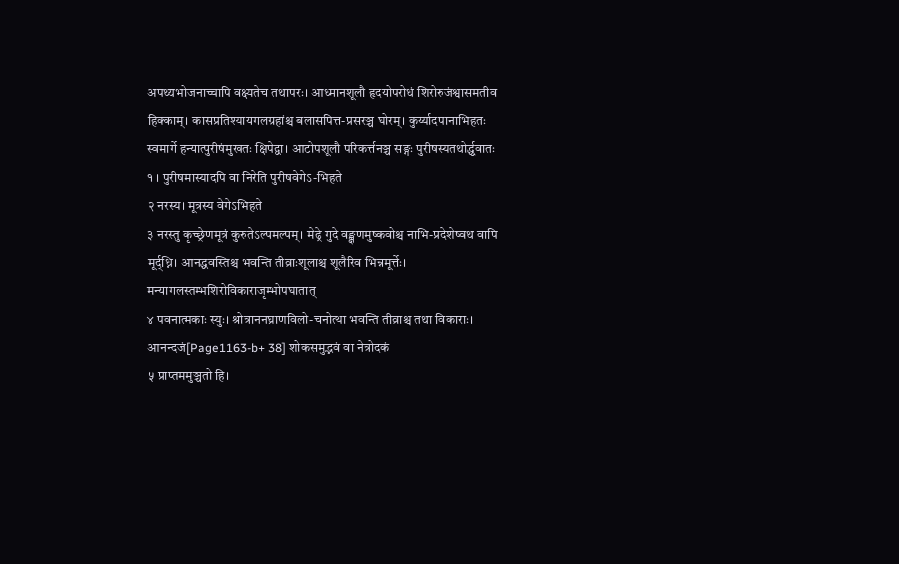अपथ्यभोजनाच्चापि वक्ष्यतेच तथापरः। आध्मानशूलौ हृदयोपरोधं शिरोरुजंश्वासमतीव हिक्काम्। कासप्रतिश्यायगलग्रहांश्च बलासपित्त-प्रसरञ्च घोरम्। कुर्य्यादपानाभिहतः स्वमार्गे हन्यात्पुरीषंमुखतः क्षिपेद्वा। आटोपशूलौ परिकर्त्तनञ्च सङ्गः पुरीषस्यतथोर्द्ध्ववातः
१ । पुरीषमास्यादपि वा निरेति पुरीषवेगेऽ-भिहते
२ नरस्य। मूत्रस्य वेगेऽभिहते
३ नरस्तु कृच्छ्रेणमूत्रं कुरुतेऽल्पमल्पम्। मेढ्रे गुदे वङ्क्षणमुष्कवोश्च नाभि-प्रदेशेष्वथ वापि मूर्द्ध्नि। आनद्धवस्तिश्च भवन्ति तीव्राःशूलाश्च शूलैरिव भिन्नमूर्त्तेः। मन्यागलस्तम्भशिरोविकाराजृम्भोपघातात्
४ पवनात्मकाः स्युः। श्रोत्राननघ्राणविलो-चनोत्था भवन्ति तीव्राश्च तथा विकाराः। आनन्दजं[Page1163-b+ 38] शोकसमुद्भवं वा नेत्रोदकं
५ प्राप्तममुञ्चतो हि।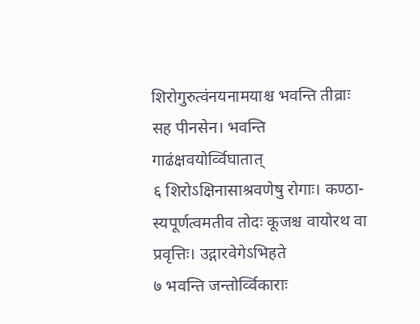शिरोगुरुत्वंनयनामयाश्च भवन्ति तीव्राः सह पीनसेन। भवन्ति गाढंक्षवयोर्व्विघातात्
६ शिरोऽक्षिनासाश्रवणेषु रोगाः। कण्ठा-स्यपूर्णत्वमतीव तोदः कूजश्च वायोरथ वा प्रवृत्तिः। उद्गारवेगेऽभिहते
७ भवन्ति जन्तोर्व्विकाराः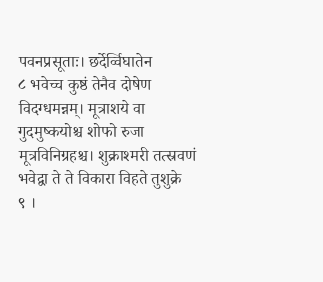पवनप्रसूताः। छर्देर्व्विघातेन
८ भवेच्च कुष्ठं तेनैव दोषेण विदग्धमन्नम्। मूत्राशये वा गुदमुष्कयोश्च शोफो रुजा मूत्रविनिग्रहश्च। शुक्राश्मरी तत्स्रवणं भवेद्वा ते ते विकारा विहते तुशुक्रे
९ ।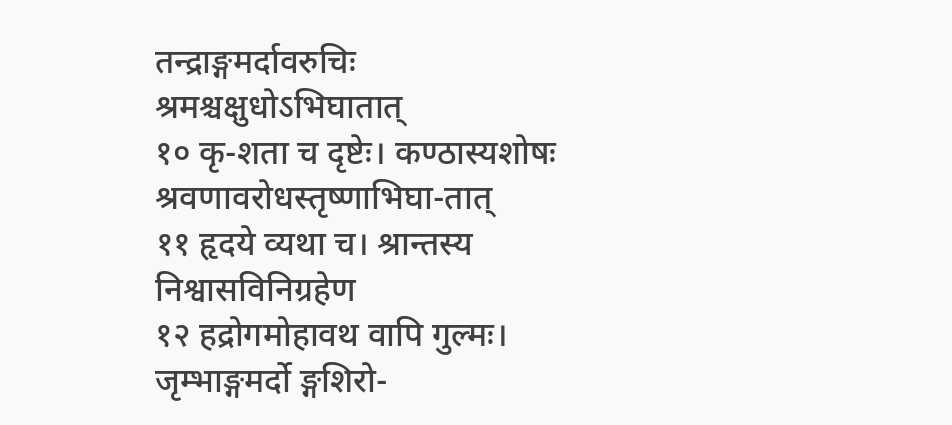तन्द्राङ्गमर्दावरुचिः श्रमश्चक्षुधोऽभिघातात्
१० कृ-शता च दृष्टेः। कण्ठास्यशोषः श्रवणावरोधस्तृष्णाभिघा-तात्
११ हृदये व्यथा च। श्रान्तस्य निश्वासविनिग्रहेण
१२ हद्रोगमोहावथ वापि गुल्मः। जृम्भाङ्गमर्दो ङ्गशिरो-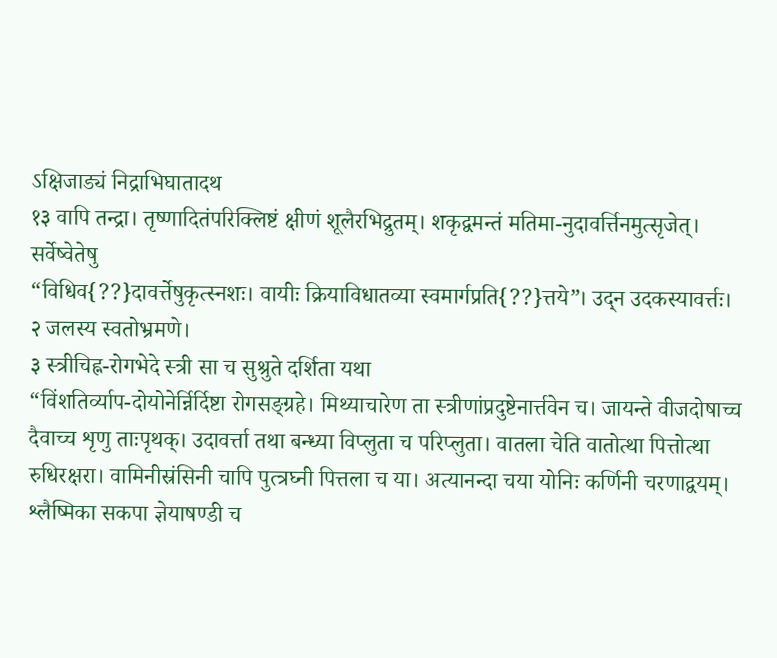ऽक्षिजाड्यं निद्राभिघातादथ
१३ वापि तन्द्रा। तृष्णादितंपरिक्लिष्टं क्षीणं शूलैरभिद्रुतम्। शकृद्वमन्तं मतिमा-नुदावर्त्तिनमुत्सृजेत्। सर्वेष्वेतेषु
“विधिव{??}दावर्त्तेषुकृत्स्नशः। वायीः क्रियाविधातव्या स्वमार्गप्रति{??}त्तये”। उद्न उदकस्यावर्त्तः।
२ जलस्य स्वतोभ्रमणे।
३ स्त्रीचिह्न-रोगभेदे स्त्री सा च सुश्रुते दर्शिता यथा
“विंशतिर्व्याप-दोयोनेर्न्निर्दिष्टा रोगसङ्ग्रहे। मिथ्याचारेण ता स्त्रीणांप्रदुष्टेनार्त्तवेन च। जायन्ते वीजदोषाच्च दैवाच्च शृणु ताःपृथक्। उदावर्त्ता तथा बन्ध्या विप्लुता च परिप्लुता। वातला चेति वातोत्था पित्तोत्था रुधिरक्षरा। वामिनीस्रंसिनी चापि पुत्त्रघ्नी पित्तला च या। अत्यानन्दा चया योनिः कर्णिनी चरणाद्वयम्। श्लैष्मिका सकपा ज्ञेयाषण्डी च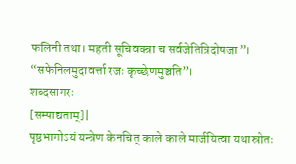फलिनी तथा। महती सूचिवक्त्रा च सर्वजेतित्रिदोषजा”।
“सफेनिलमुदावर्त्ता रजः कृच्छेणमुञ्चति”।
शब्दसागरः
[सम्पाद्यताम्]|
पृष्ठभागोऽयं यन्त्रेण केनचित् काले काले मार्जयित्वा यथास्रोतः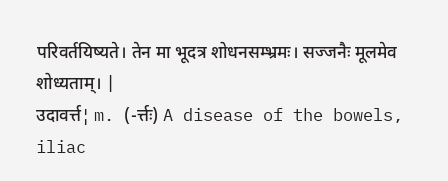परिवर्तयिष्यते। तेन मा भूदत्र शोधनसम्भ्रमः। सज्जनैः मूलमेव शोध्यताम्। |
उदावर्त्त¦ m. (-र्त्तः) A disease of the bowels, iliac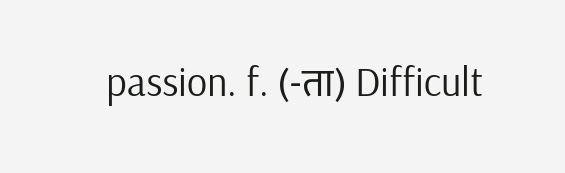passion. f. (-ता) Difficult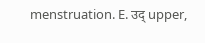menstruation. E. उद् upper,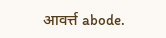आवर्त्त abode.